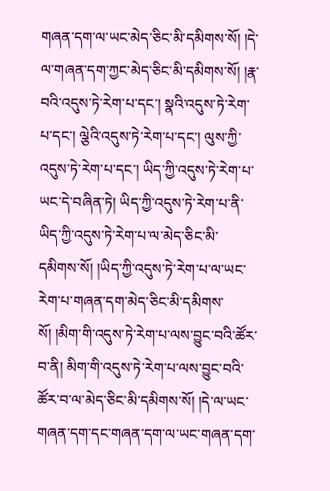གཞན་དག་ལ་ཡང་མེད་ཅིང་མི་དམིགས་སོ། །དེ་ལ་གཞན་དག་ཀྱང་མེད་ཅིང་མི་དམིགས་སོ། །རྣ་བའི་འདུས་ཏེ་རེག་པ་དང་། སྣའི་འདུས་ཏེ་རེག་པ་དང་། ལྕེའི་འདུས་ཏེ་རེག་པ་དང་། ལུས་ཀྱི་འདུས་ཏེ་རེག་པ་དང་། ཡིད་ཀྱི་འདུས་ཏེ་རེག་པ་ཡང་དེ་བཞིན་ཏེ། ཡིད་ཀྱི་འདུས་ཏེ་རེག་པ་ནི་ཡིད་ཀྱི་འདུས་ཏེ་རེག་པ་ལ་མེད་ཅིང་མི་དམིགས་སོ། །ཡིད་ཀྱི་འདུས་ཏེ་རེག་པ་ལ་ཡང་རེག་པ་གཞན་དག་མེད་ཅིང་མི་དམིགས་སོ། །མིག་གི་འདུས་ཏེ་རེག་པ་ལས་བྱུང་བའི་ཚོར་བ་ནི། མིག་གི་འདུས་ཏེ་རེག་པ་ལས་བྱུང་བའི་ཚོར་བ་ལ་མེད་ཅིང་མི་དམིགས་སོ། །དེ་ལ་ཡང་གཞན་དག་དང་གཞན་དག་ལ་ཡང་གཞན་དག་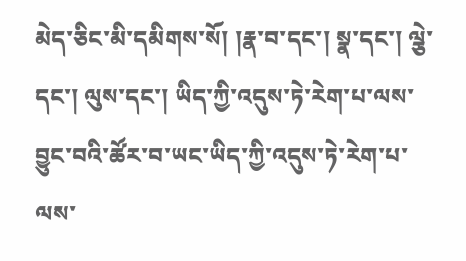མེད་ཅིང་མི་དམིགས་སོ། །རྣ་བ་དང་། སྣ་དང་། ལྕེ་དང་། ལུས་དང་། ཡིད་ཀྱི་འདུས་ཏེ་རེག་པ་ལས་བྱུང་བའི་ཚོར་བ་ཡང་ཡིད་ཀྱི་འདུས་ཏེ་རེག་པ་ལས་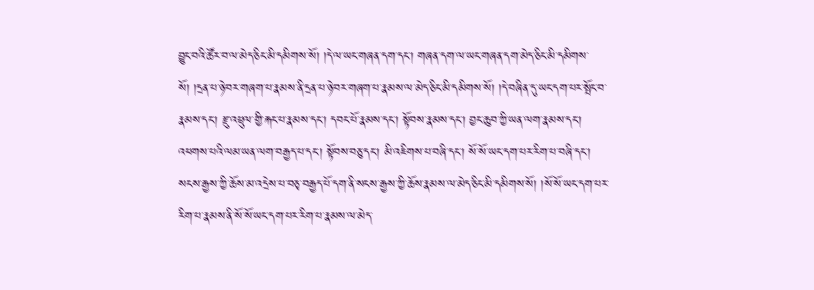བྱུང་བའི་ཚོར་བ་ལ་མེད་ཅིང་མི་དམིགས་སོ། །དེ་ལ་ཡང་གཞན་དག་དང་། གཞན་དག་ལ་ཡང་གཞན་དག་མེད་ཅིང་མི་དམིགས་སོ། །དྲན་པ་ཉེ་བར་གཞག་པ་རྣམས་ནི་དྲན་པ་ཉེ་བར་གཞག་པ་རྣམས་ལ་མེད་ཅིང་མི་དམིགས་སོ། །དེ་བཞིན་དུ་ཡང་དག་པར་སྤོང་བ་རྣམས་དང་། རྫུ་འཕྲུལ་གྱི་རྐང་པ་རྣམས་དང་། དབང་པོ་རྣམས་དང་། སྟོབས་རྣམས་དང་། བྱང་ཆུབ་ཀྱི་ཡན་ལག་རྣམས་དང་། འཕགས་པའི་ལམ་ཡན་ལག་བརྒྱད་པ་དང་། སྟོབས་བཅུ་དང་། མི་འཇིགས་པ་བཞི་དང་། སོ་སོ་ཡང་དག་པར་རིག་པ་བཞི་དང་། སངས་རྒྱས་ཀྱི་ཆོས་མ་འདྲེས་པ་བཅྭ་བརྒྱད་པོ་དག་ནི་སངས་རྒྱས་ཀྱི་ཆོས་རྣམས་ལ་མེད་ཅིང་མི་དམིགས་སོ། །སོ་སོ་ཡང་དག་པར་རིག་པ་རྣམས་ནི་སོ་སོ་ཡང་དག་པར་རིག་པ་རྣམས་ལ་མེད་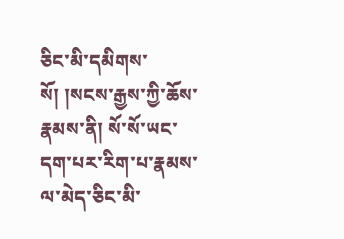ཅིང་མི་དམིགས་སོ། །སངས་རྒྱས་ཀྱི་ཆོས་རྣམས་ནི། སོ་སོ་ཡང་དག་པར་རིག་པ་རྣམས་ལ་མེད་ཅིང་མི་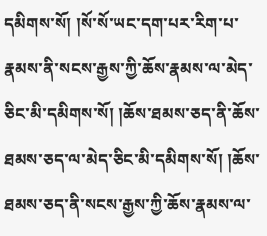དམིགས་སོ། །སོ་སོ་ཡང་དག་པར་རིག་པ་རྣམས་ནི་སངས་རྒྱས་ཀྱི་ཆོས་རྣམས་ལ་མེད་ཅིང་མི་དམིགས་སོ། །ཆོས་ཐམས་ཅད་ནི་ཆོས་ཐམས་ཅད་ལ་མེད་ཅིང་མི་དམིགས་སོ། །ཆོས་ཐམས་ཅད་ནི་སངས་རྒྱས་ཀྱི་ཆོས་རྣམས་ལ་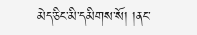མེད་ཅིང་མི་དམིགས་སོ། །ནང་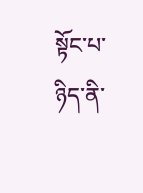སྟོང་པ་ཉིད་ནི་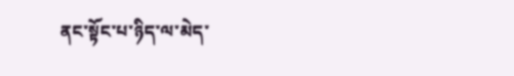ནང་སྟོང་པ་ཉིད་ལ་མེད་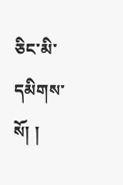ཅིང་མི་དམིགས་སོ། །